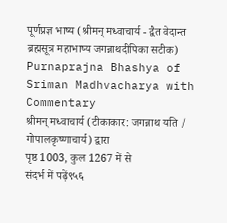पूर्णप्रज्ञ भाष्य (श्रीमन् मध्वाचार्य - द्वैत वेदान्त ब्रह्मसूत्र महाभाष्य जगन्नाथदीपिका सटीक)
Purnaprajna Bhashya of Sriman Madhvacharya with Commentary
श्रीमन् मध्वाचार्य (टीकाकार: जगन्नाथ यति / गोपालकृष्णाचार्य) द्वारा
पृष्ठ 1003, कुल 1267 में से
संदर्भ में पढ़ें९५६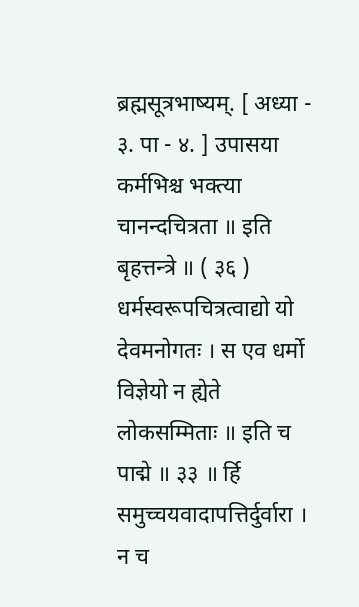ब्रह्मसूत्रभाष्यम्. [ अध्या - ३. पा - ४. ] उपासया कर्मभिश्च भक्त्या चानन्दचित्रता ॥ इति बृहत्तन्त्रे ॥ ( ३६ ) धर्मस्वरूपचित्रत्वाद्यो यो देवमनोगतः । स एव धर्मो विज्ञेयो न ह्येते लोकसम्मिताः ॥ इति च पाद्मे ॥ ३३ ॥ र्हि समुच्चयवादापत्तिर्दुर्वारा । न च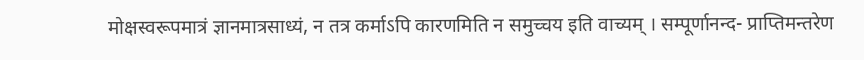मोक्षस्वरूपमात्रं ज्ञानमात्रसाध्यं, न तत्र कर्माऽपि कारणमिति न समुच्चय इति वाच्यम् । सम्पूर्णानन्द- प्राप्तिमन्तरेण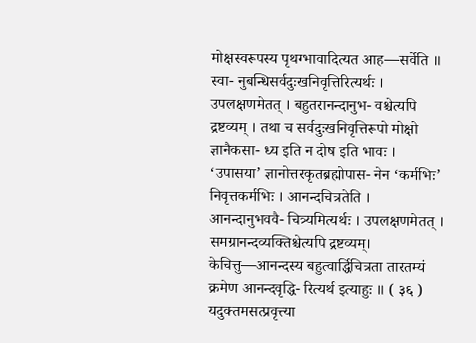मोक्षस्वरूपस्य पृथग्भावादित्यत आह—सर्वेति ॥ स्वा- नुबन्धिसर्वदुःखनिवृत्तिरित्यर्थः । उपलक्षणमेतत् । बहुतरानन्दानुभ- वश्चेत्यपि द्रष्टव्यम् । तथा च सर्वदुःखनिवृत्तिरूपो मोक्षो ज्ञानैकसा- ध्य इति न दोष इति भावः । ‘उपासया’ ज्ञानोत्तरकृतब्रह्मोपास- नेन ‘कर्मभिः’ निवृत्तकर्मभिः । आनन्दचित्रतेति । आनन्दानुभववै- चित्र्यमित्यर्थः । उपलक्षणमेतत् । समग्रानन्दव्यक्तिश्चेत्यपि द्रष्टव्यम्। केचित्तु—आनन्दस्य बहुत्वार्द्धिचित्रता तारतम्यं क्रमेण आनन्दवृद्धि- रित्यर्थ इत्याहुः ॥ ( ३६ ) यदुक्तमसत्प्रवृत्त्या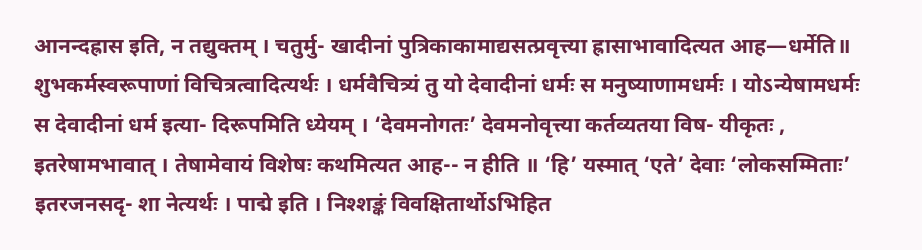आनन्दह्रास इति, न तद्युक्तम् । चतुर्मु- खादीनां पुत्रिकाकामाद्यसत्प्रवृत्त्या ह्रासाभावादित्यत आह—धर्मेति॥ शुभकर्मस्वरूपाणां विचित्रत्वादित्यर्थः । धर्मवैचित्र्यं तु यो देवादीनां धर्मः स मनुष्याणामधर्मः । योऽन्येषामधर्मः स देवादीनां धर्म इत्या- दिरूपमिति ध्येयम् । ‘देवमनोगतः’ देवमनोवृत्त्या कर्तव्यतया विष- यीकृतः , इतरेषामभावात् । तेषामेवायं विशेषः कथमित्यत आह-- न हीति ॥ ‘हि’ यस्मात् ‘एते’ देवाः ‘लोकसम्मिताः’ इतरजनसदृ- शा नेत्यर्थः । पाद्मे इति । निश्शङ्कं विवक्षितार्थोऽभिहित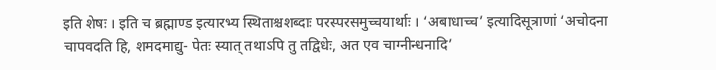इति शेषः । इति च ब्रह्माण्ड इत्यारभ्य स्थिताश्चशब्दाः परस्परसमुच्चयार्थाः । ‘अबाधाच्च’ इत्यादिसूत्राणां ‘अचोदना चापवदति हि, शमदमाद्यु- पेतः स्यात् तथाऽपि तु तद्विधेः, अत एव चाग्नीन्धनादि’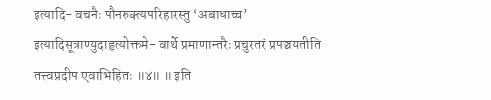इत्यादि- वचनैः पौनरुक्त्यपरिहारस्तु ‘अबाधाच्च’ इत्यादिसूत्राण्युदाहृत्योक्तमे- वार्थे प्रमाणान्तरैः प्रचुरतरं प्रपञ्चयतीति तत्त्वप्रदीप एवाभिहितः ॥४॥ ॥ इति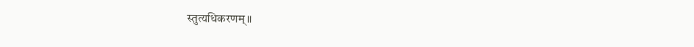स्तुत्यधिकरणम् ॥